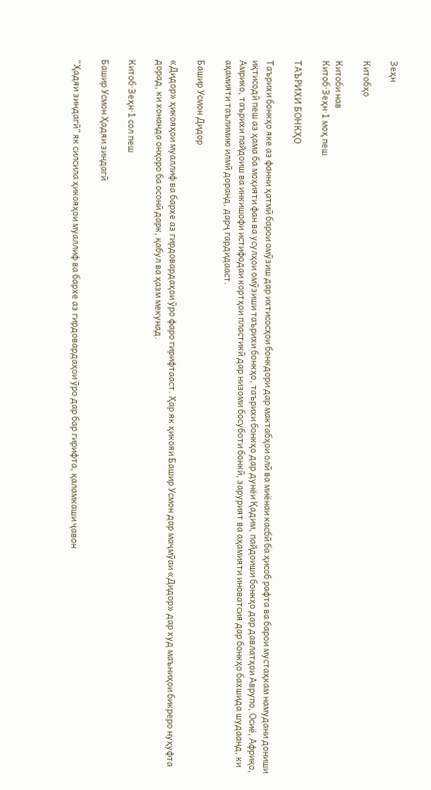Зеҳн

Китобҳо

Китоби нав
Китоб·Зеҳн·1 моҳ пеш

ТАЪРИХИ БОНКҲО

Таърихи бонкҳо яке аз фанни ҳатмӣ барои омӯзиш дар ихтисосҳои бонкдори дар мактабҳои олӣ ва миёнаи касбӣ ба ҳисоб рафта ва барои мустаҳкам намудани дониши иқтисодӣ пеш аз ҳама ба моҳияти фан ва усулҳои омӯзиши таърихи бонкҳо, таърихи бонкҳо дар дунёи Қадим, пайдоиши бонкҳо дар давлатҳои Аврупо, Осиё, Африқо, Амрико, таърихи пайдоиш ва инкишофи истифодаи кортҳои пластикӣ дар низоми босуботи бонкӣ, зарурият ва аҳамияти иноватсия дар бонкҳо бахшида шудаанд, ки аҳамияти таълимию илмӣ доранд, дарҷ гардидааст.

Башир Усмон Дидор

«Дидор» ҳикояҳои муаллиф ва бархе аз гирдовардаҳои ӯро фаро гирифтааст. Ҳар як ҳикояи Башир Усмон дар маҷмӯаи «Дидор» дар худ маъниҳои бикреро нуҳуфта дорад, ки хонанда онҳоро ба осонӣ дарк, қабул ва ҳазм мекунад.

Китоб·Зеҳн·1 сол пеш

Башир Усмон Ҳадяи зиндагӣ

“Ҳадяи зиндагӣ” як силсила ҳикояҳои муаллиф ва бархе аз гирдовардаҳои ӯро дар бар гирифта, қаламкаши ҷавон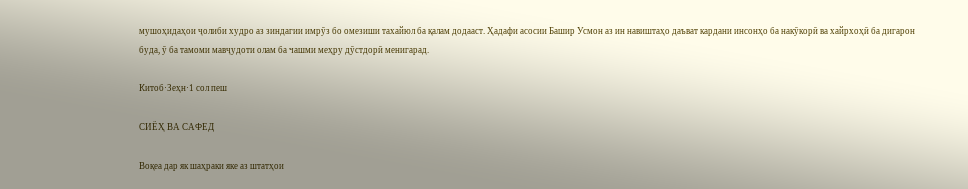мушоҳидаҳои ҷолиби худро аз зиндагии имрӯз бо омезиши тахайюл ба қалам додааст. Ҳадафи асосии Башир Усмон аз ин навиштаҳо даъват кардани инсонҳо ба накӯкорӣ ва хайрхоҳӣ ба дигарон буда, ӯ ба тамоми мавҷудоти олам ба чашми меҳру дӯстдорӣ менигарад.

Китоб·Зеҳн·1 сол пеш

СИЁҲ ВА САФЕД

Воқеа дар як шаҳраки яке аз штатҳои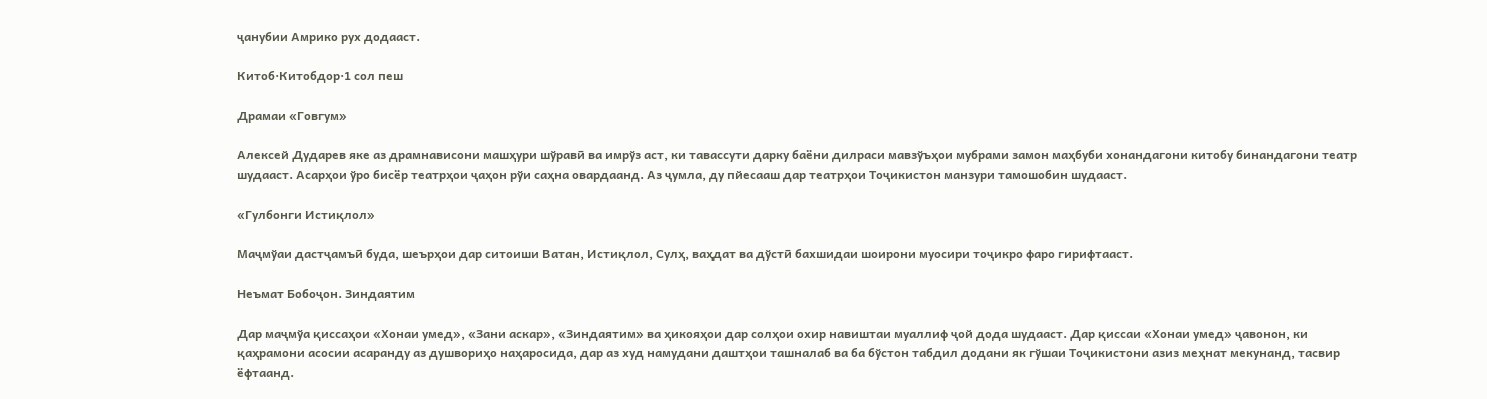ҷанубии Амрико рух додааст.

Китоб·Китобдор·1 сол пеш

Драмаи «Говгум»

Алексей Дударев яке аз драмнависони машҳури шўравӣ ва имрўз аст, ки тавассути дарку баёни дилраси мавзўъҳои мубрами замон маҳбуби хонандагони китобу бинандагони театр шудааст. Асарҳои ўро бисёр театрҳои ҷаҳон рўи саҳна овардаанд. Аз ҷумла, ду пйесааш дар театрҳои Тоҷикистон манзури тамошобин шудааст.

«Гулбонги Истиқлол»

Маҷмўаи дастҷамъӣ буда, шеърҳои дар ситоиши Ватан, Истиқлол, Сулҳ, ваҳдат ва дўстӣ бахшидаи шоирони муосири тоҷикро фаро гирифтааст.

Неъмат Бобоҷон. Зиндаятим

Дар маҷмўа қиссаҳои «Хонаи умед», «Зани аскар», «Зиндаятим» ва ҳикояҳои дар солҳои охир навиштаи муаллиф ҷой дода шудааст. Дар қиссаи «Хонаи умед» ҷавонон, ки қаҳрамони асосии асаранду аз душвориҳо наҳаросида, дар аз худ намудани даштҳои ташналаб ва ба бўстон табдил додани як гўшаи Тоҷикистони азиз меҳнат мекунанд, тасвир ёфтаанд.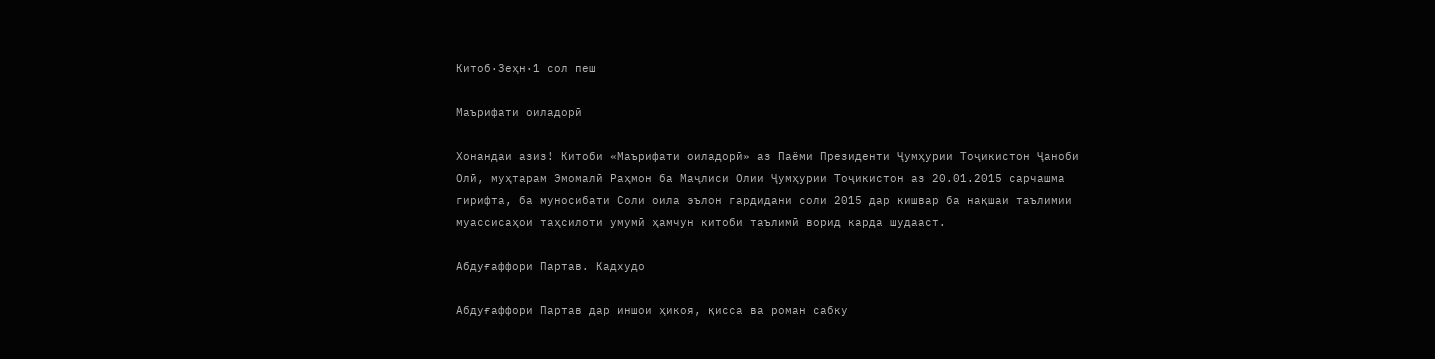Китоб·Зеҳн·1 сол пеш

Маърифати оиладорӣ

Хонандаи азиз! Китоби «Маърифати оиладорӣ» аз Паёми Президенти Ҷумҳурии Тоҷикистон Ҷаноби Олӣ, муҳтарам Эмомалӣ Раҳмон ба Маҷлиси Олии Ҷумҳурии Тоҷикистон аз 20.01.2015 сарчашма гирифта, ба муносибати Соли оила эълон гардидани соли 2015 дар кишвар ба нақшаи таълимии муассисаҳои таҳсилоти умумӣ ҳамчун китоби таълимӣ ворид карда шудааст.

Абдуғаффори Партав. Кадхудо

Абдуғаффори Партав дар иншои ҳикоя, қисса ва роман сабку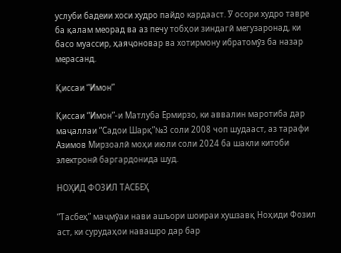услуби бадеии хоси худро пайдо кардааст. Ӯ осори худро тавре ба қалам меорад ва аз печу тобҳои зиндагӣ мегузаронад, ки басо муассир, ҳаяҷоновар ва хотирмону ибратомӯз ба назар мерасанд.

Қиссаи “Имон”

Қиссаи “Имон”-и Матлуба Ёрмирзо, ки аввалин маротиба дар маҷаллаи “Садои Шарқ”№3 соли 2008 чоп шудааст, аз тарафи Азимов Мирзоалӣ моҳи июли соли 2024 ба шакли китоби электронӣ баргардонида шуд.

НОҲИД ФОЗИЛ ТАСБЕҲ

“Тасбеҳ” маҷмӯаи нави ашъори шоираи хушзавқ Ноҳиди Фозил аст, ки сурудаҳои навашро дар бар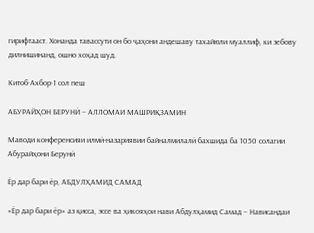гирифтааст. Хонанда тавассути он бо ҷаҳони андешаву тахайюли муаллиф, ки зебову дилнишинанд, ошно хоҳад шуд.

Китоб·Ахбор·1 сол пеш

АБУРАЙҲОН БЕРУНӢ – АЛЛОМАИ МАШРИҚЗАМИН

Маводи конференсияи илмӣ-назариявии байналмилалӣ бахшида ба 1050 солагии Абурайҳони Берунӣ

Ёр дар бари ёр, АБДУЛҲАМИД САМАД

«Ёр дар бари ёр» аз қисса, эссе ва ҳикояҳои нави Абдулҳамид Самад – Нависандаи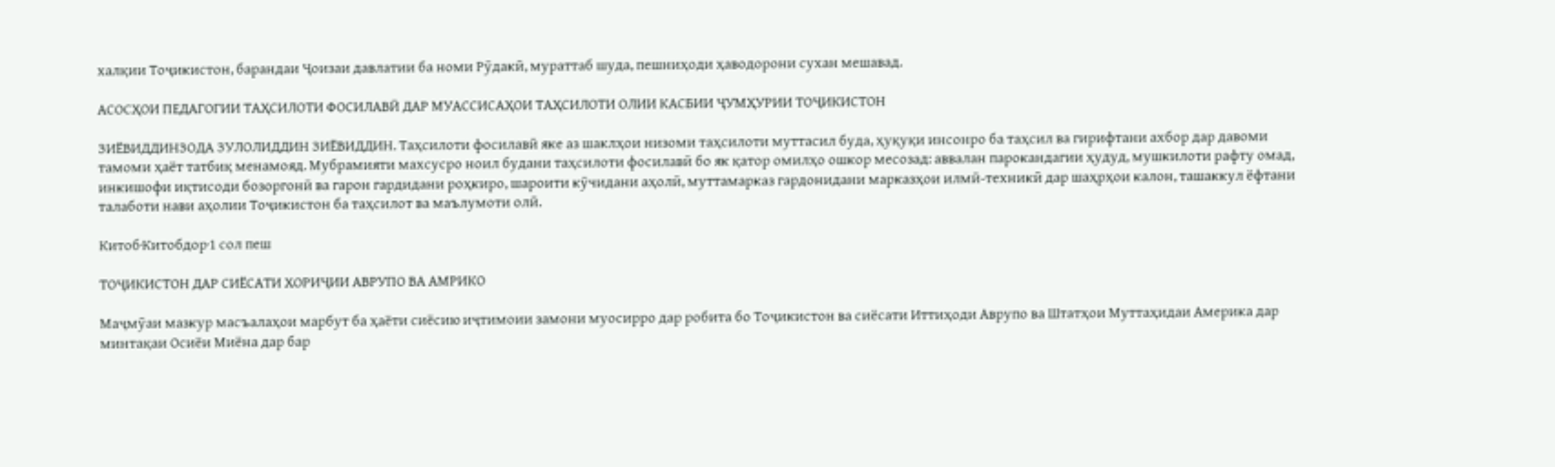халқии Тоҷикистон, барандаи Ҷоизаи давлатии ба номи Рӯдакӣ, мураттаб шуда, пешниҳоди ҳаводорони сухан мешавад.

АСОСҲОИ ПЕДАГОГИИ ТАҲСИЛОТИ ФОСИЛАВӢ ДАР МУАССИСАҲОИ ТАҲСИЛОТИ ОЛИИ КАСБИИ ҶУМҲУРИИ ТОҶИКИСТОН

ЗИЁВИДДИНЗОДА ЗУЛОЛИДДИН ЗИЁВИДДИН. Таҳсилоти фосилавӣ яке аз шаклҳои низоми таҳсилоти муттасил буда, ҳуқуқи инсонро ба таҳсил ва гирифтани ахбор дар давоми тамоми ҳаёт татбиқ менамояд. Мубрамияти махсусро ноил будани таҳсилоти фосилавӣ бо як қатор омилҳо ошкор месозад: аввалан парокандагии ҳудуд, мушкилоти рафту омад, инкишофи иқтисоди бозоргонӣ ва гарон гардидани роҳкиро, шароити кӯчидани аҳолӣ, муттамарказ гардонидани марказҳои илмӣ-техникӣ дар шаҳрҳои калон, ташаккул ёфтани талаботи нави аҳолии Тоҷикистон ба таҳсилот ва маълумоти олӣ.

Китоб·Китобдор·1 сол пеш

ТОҶИКИСТОН ДАР СИЁСАТИ ХОРИҶИИ АВРУПО ВА АМРИКО

Маҷмӯаи мазкур масъалаҳои марбут ба ҳаёти сиёсию иҷтимоии замони муосирро дар робита бо Тоҷикистон ва сиёсати Иттиҳоди Аврупо ва Штатҳои Муттаҳидаи Америка дар минтақаи Осиёи Миёна дар бар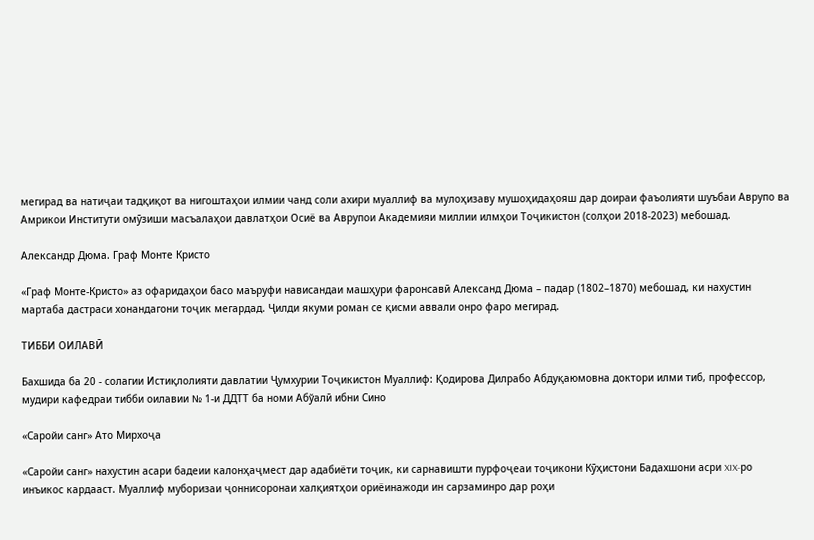мегирад ва натиҷаи тадқиқот ва нигоштаҳои илмии чанд соли ахири муаллиф ва мулоҳизаву мушоҳидаҳояш дар доираи фаъолияти шуъбаи Аврупо ва Амрикои Институти омӯзиши масъалаҳои давлатҳои Осиё ва Аврупои Академияи миллии илмҳои Тоҷикистон (солҳои 2018-2023) мебошад.

Александр Дюма. Граф Монте Кристо

«Граф Монте-Кристо» аз офаридаҳои басо маъруфи нависандаи машҳури фаронсавӣ Александ Дюма – падар (1802–1870) мебошад, ки нахустин мартаба дастраси хонандагони тоҷик мегардад. Ҷилди якуми роман се қисми аввали онро фаро мегирад.

ТИББИ ОИЛАВӢ

Бахшида ба 20 - солагии Истиқлолияти давлатии Ҷумхурии Тоҷикистон Муаллиф: Қодирова Дилрабо Абдуқаюмовна доктори илми тиб, профессор, мудири кафедраи тибби оилавии № 1-и ДДТТ ба номи Абўалӣ ибни Сино

«Саройи санг» Ато Мирхоҷа

«Саройи санг» нахустин асари бадеии калонҳаҷмест дар адабиёти тоҷик, ки сарнавишти пурфоҷеаи тоҷикони Кӯҳистони Бадахшони асри XIX-ро инъикос кардааст. Муаллиф муборизаи ҷоннисоронаи халқиятҳои ориёинажоди ин сарзаминро дар роҳи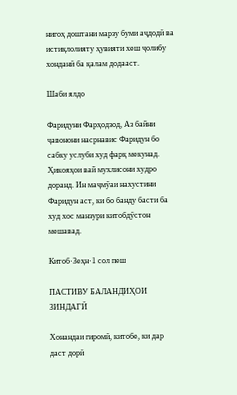нигоҳ доштани марзу буми аҷдодӣ ва истиқлолияту ҳувияти хеш ҷолибу хонданӣ ба қалам додааст.

Шаби ялдо

Фаридуни Фарҳодзод, Аз байни ҷавонони насрнавис Фаридун бо сабку услуби худ фарқ мекунад. Ҳикояҳои вай мухлисони худро доранд. Ин маҷмӯаи нахустини Фаридун аст, ки бо банду басти ба худ хос манзури китобдӯстон мешавад.

Китоб·Зеҳн·1 сол пеш

ПАСТИВУ БАЛАНДИҲОИ ЗИНДАГӢ

Хонандаи гиромӣ, китобе, ки дар даст дорӣ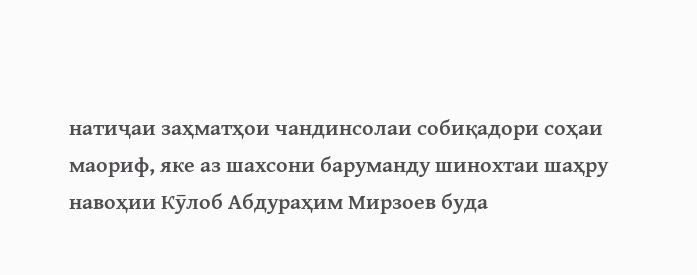натиҷаи заҳматҳои чандинсолаи собиқадори соҳаи маориф, яке аз шахсони баруманду шинохтаи шаҳру навоҳии Кӯлоб Абдураҳим Мирзоев буда